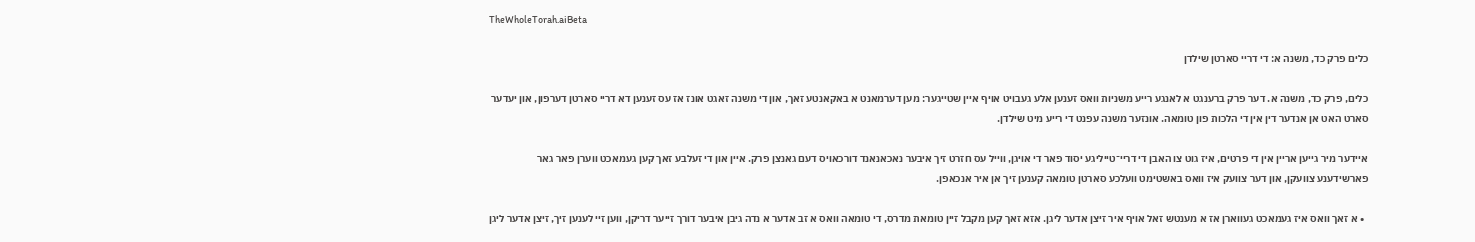TheWholeTorah.aiBeta

כלים פרק כד, משנה א: די דריי סארטן שילדן

כלים, פרק כד, משנה א. דער פרק ברענגט א לאנגע רייע משניות וואס זענען אלע געבויט אויף איין שטייגער: מען דערמאנט א באקאנטע זאך, און די משנה זאגט אונז אז עס זענען דא דריי סארטן דערפון, און יעדער סארט האט אן אנדער דין אין די הלכות פון טומאה. אונזער משנה עפנט די רייע מיט שילדן.

איידער מיר גייען אריין אין די פרטים, איז גוט צו האבן די דריי־טייליגע יסוד פאר די אויגן, ווייל עס חזרט זיך איבער נאכאנאנד דורכאויס דעם גאנצן פרק. איין און די זעלבע זאך קען געמאכט ווערן פאר גאר פארשידענע צוועקן, און דער צוועק איז וואס באשטימט וועלכע סארטן טומאה קענען זיך אן איר אנכאפן.

  • א זאך וואס איז געמאכט געווארן אז א מענטש זאל אויף איר זיצן אדער ליגן. אזא זאך קען מקבל זיין טומאת מדרס, די טומאה וואס א זב אדער א נדה גיבן איבער דורך זייער דריקן, ווען זיי לענען זיך, זיצן אדער ליגן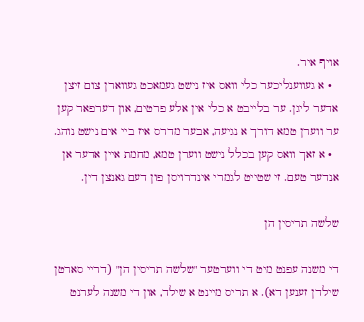אויף איר.
  • א געווענליכער כלי וואס איז נישט געמאכט געווארן צום זיצן אדער ליגן. ער בלייבט א כלי אין אלע פרטים, און דערפאר קען ער ווערן טמא דורך א נגיעה, אבער מדרס איז ביי אים נישט נוהג.
  • א זאך וואס קען בכלל נישט ווערן טמא, מחמת איין אדער אן אנדער טעם. זי שטייט לגמרי אינדרויסן פון דעם גאנצן דין.

שלשה תריסין הן

די משנה עפנט מיט די ווערטער "שלשה תריסין הן" (דריי סארטן שילדן זענען דא). א תריס מיינט א שילד, און די משנה לערנט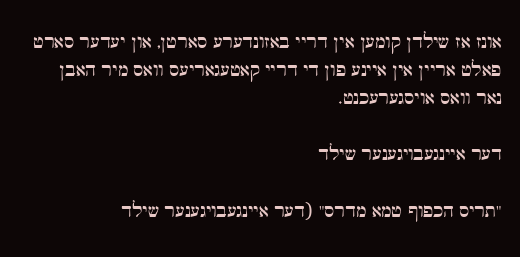אונז אז שילדן קומען אין דריי באזונדערע סארטן, און יעדער סארט פאלט אריין אין איינע פון די דריי קאטעגאריעס וואס מיר האבן נאר וואס אויסגערעכנט.

דער איינגעבויגענער שילד

"תריס הכפוף טמא מדרס" (דער איינגעבויגענער שילד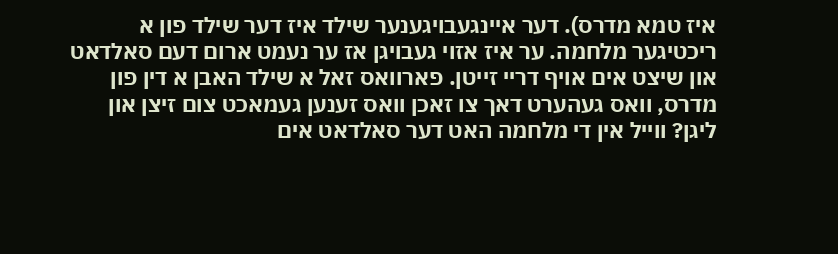איז טמא מדרס). דער איינגעבויגענער שילד איז דער שילד פון א ריכטיגער מלחמה. ער איז אזוי געבויגן אז ער נעמט ארום דעם סאלדאט און שיצט אים אויף דריי זייטן. פארוואס זאל א שילד האבן א דין פון מדרס, וואס געהערט דאך צו זאכן וואס זענען געמאכט צום זיצן און ליגן? ווייל אין די מלחמה האט דער סאלדאט אים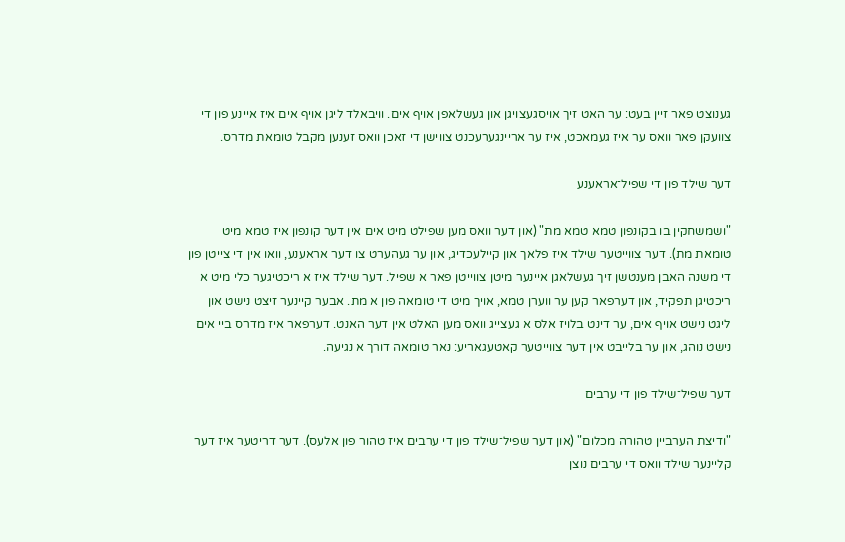גענוצט פאר זיין בעט: ער האט זיך אויסגעצויגן און געשלאפן אויף אים. וויבאלד ליגן אויף אים איז איינע פון די צוועקן פאר וואס ער איז געמאכט, איז ער אריינגערעכנט צווישן די זאכן וואס זענען מקבל טומאת מדרס.

דער שילד פון די שפיל־אראענע

"ושמשחקין בו בקונפון טמא טמא מת" (און דער וואס מען שפילט מיט אים אין דער קונפון איז טמא מיט טומאת מת). דער צווייטער שילד איז פלאך און קיילעכדיג, און ער געהערט צו דער אראענע, וואו אין די צייטן פון די משנה האבן מענטשן זיך געשלאגן איינער מיטן צווייטן פאר א שפיל. דער שילד איז א ריכטיגער כלי מיט א ריכטיגן תפקיד, און דערפאר קען ער ווערן טמא, אויך מיט די טומאה פון א מת. אבער קיינער זיצט נישט און ליגט נישט אויף אים, ער דינט בלויז אלס א געצייג וואס מען האלט אין דער האנט. דערפאר איז מדרס ביי אים נישט נוהג, און ער בלייבט אין דער צווייטער קאטעגאריע: נאר טומאה דורך א נגיעה.

דער שפיל־שילד פון די ערבים

"ודיצת הערביין טהורה מכלום" (און דער שפיל־שילד פון די ערבים איז טהור פון אלעס). דער דריטער איז דער קליינער שילד וואס די ערבים נוצן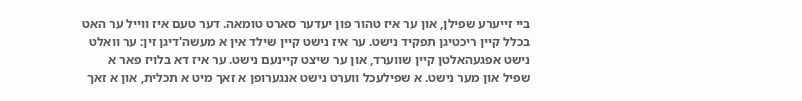ביי זייערע שפילן, און ער איז טהור פון יעדער סארט טומאה. דער טעם איז ווייל ער האט בכלל קיין ריכטיגן תפקיד נישט. ער איז נישט קיין שילד אין א מעשה'דיגן זין: ער וואלט נישט אפגעהאלטן קיין שווערד, און ער שיצט קיינעם נישט. ער איז דא בלויז פאר א שפיל און מער נישט. א שפילעכל ווערט נישט אנגערופן א זאך מיט א תכלית, און א זאך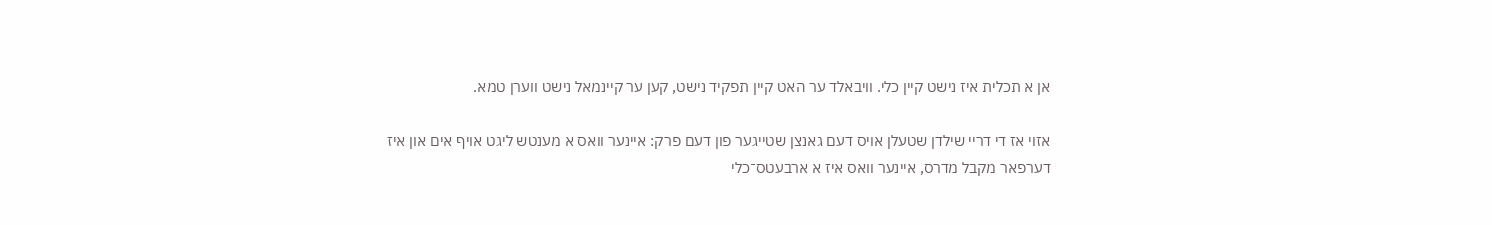אן א תכלית איז נישט קיין כלי. וויבאלד ער האט קיין תפקיד נישט, קען ער קיינמאל נישט ווערן טמא.

אזוי אז די דריי שילדן שטעלן אויס דעם גאנצן שטייגער פון דעם פרק: איינער וואס א מענטש ליגט אויף אים און איז דערפאר מקבל מדרס, איינער וואס איז א ארבעטס־כלי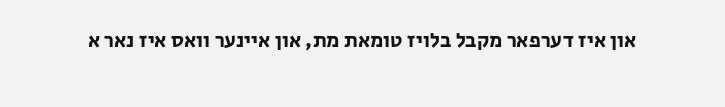און איז דערפאר מקבל בלויז טומאת מת, און איינער וואס איז נאר א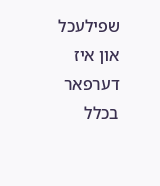שפילעכל און איז דערפאר בכלל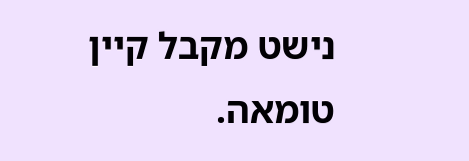נישט מקבל קיין טומאה.